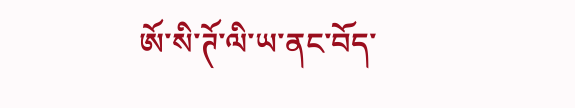ཨོ་སི་ཊོ་ལི་ཡ་ནང་བོད་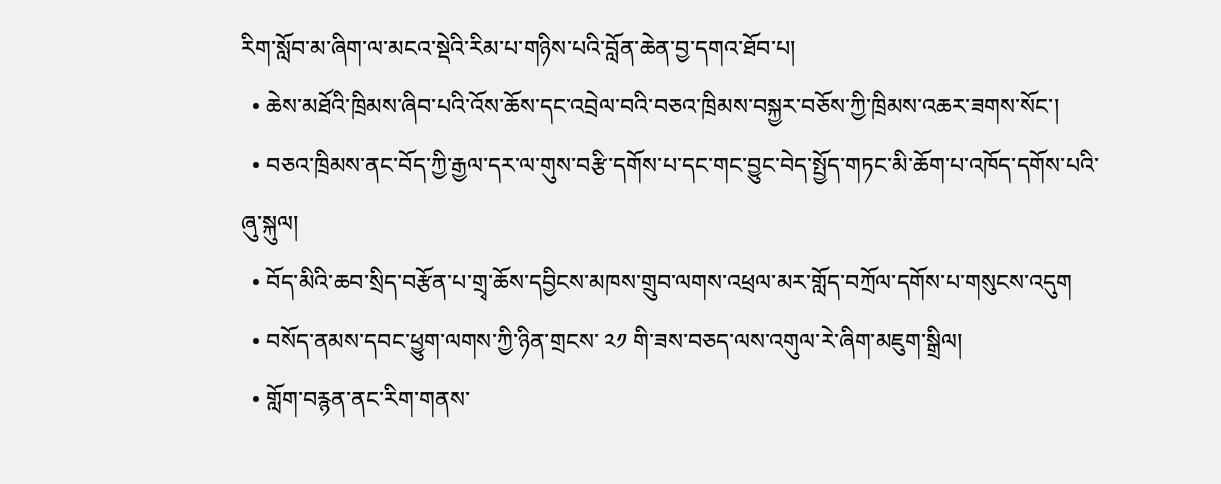རིག་སློབ་མ་ཞིག་ལ་མངའ་སྡེའི་རིམ་པ་གཉིས་པའི་བློན་ཆེན་བྱ་དགའ་ཐོབ་པ།
  • ཆེས་མཐོའི་ཁྲིམས་ཞིབ་པའི་འོས་ཆོས་དང་འབྲེལ་བའི་བཅའ་ཁྲིམས་བསྐྱར་བཅོས་ཀྱི་ཁྲིམས་འཆར་ཟགས་སོང་།
  • བཅའ་ཁྲིམས་ནང་བོད་ཀྱི་རྒྱལ་དར་ལ་གུས་བརྩི་དགོས་པ་དང་གང་བྱུང་བེད་སྤྱོད་གཏང་མི་ཆོག་པ་འཁོད་དགོས་པའི་ཞུ་སྐུལ།
  • བོད་མིའི་ཆབ་སྲིད་བརྩོན་པ་གྲྭ་ཆོས་དབྱིངས་མཁས་གྲུབ་ལགས་འཕྲལ་མར་གློད་བཀྲོལ་དགོས་པ་གསུངས་འདུག
  • བསོད་ནམས་དབང་ཕྱུག་ལགས་ཀྱི་ཉིན་གྲངས་ ༢༡ གི་ཟས་བཅད་ལས་འགུལ་རེ་ཞིག་མཇུག་སྒྲིལ།
  • གློག་བརྙན་ནང་རིག་གནས་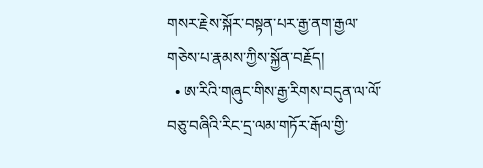གསར་རྗེས་སྐོར་བསྟན་པར་རྒྱ་ནག་རྒྱལ་གཅེས་པ་རྣམས་ཀྱིས་སྐྱོན་བརྗོད།
  • ཨ་རིའི་གཞུང་གིས་རྒྱ་རིགས་བདུན་ལ་ལོ་བཅུ་བཞིའི་རིང་དྲ་ལམ་གཏོར་རྒོལ་གྱི་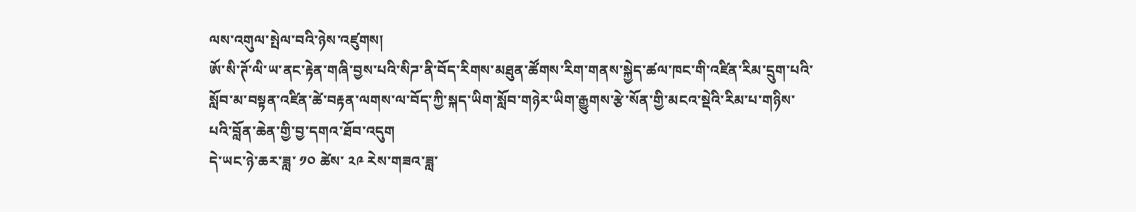ལས་འགུལ་སྤེལ་བའི་ཉེས་འཛུགས།
ཨོ་སི་ཊོ་ལི་ཡ་ནང་རྟེན་གཞི་བྱས་པའི་སིཌ་ནི་བོད་རིགས་མཐུན་ཚོགས་རིག་གནས་སྐྱེད་ཚལ་ཁང་གི་འཛིན་རིམ་དྲུག་པའི་སློབ་མ་བསྟན་འཛིན་ཚེ་བརྟན་ལགས་ལ་བོད་ཀྱི་སྐད་ཡིག་སློབ་གཉེར་ཡིག་རྒྱུགས་རྩེ་སོན་གྱི་མངའ་སྡེའི་རིམ་པ་གཉིས་པའི་བློན་ཆེན་གྱི་བྱ་དགའ་ཐོབ་འདུག
དེ་ཡང་ཉེ་ཆར་ཟླ་ ༡༠ ཚེས་ ༢༩ རེས་གཟའ་ཟླ་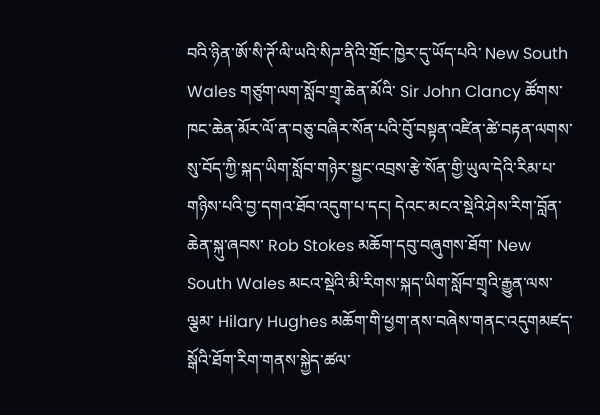བའི་ཉིན་ཨོ་སི་ཊོ་ལི་ཡའི་སིཌ་ནིའི་གྲོང་ཁྱེར་དུ་ཡོད་པའི་ New South Wales གཙུག་ལག་སློབ་གྲྭ་ཆེན་མོའི་ Sir John Clancy ཚོགས་ཁང་ཆེན་མོར་ལོ་ན་བཅུ་བཞིར་སོན་པའི་བོུ་བསྟན་འཛིན་ཚེ་བརྟན་ལགས་སུ་བོད་ཀྱི་སྐད་ཡིག་སློབ་གཉེར་སྦྱང་འབྲས་རྩེ་སོན་གྱི་ཡུལ་དེའི་རིམ་པ་གཉིས་པའི་བྱ་དགའ་ཐོབ་འདུག་པ་དང། དེའང་མངའ་སྡེའི་ཤེས་རིག་བློན་ཆེན་སྐུ་ཞབས་ Rob Stokes མཆོག་དབུ་བཞུགས་ཐོག་ New South Wales མངའ་སྡེའི་མི་རིགས་སྐད་ཡིག་སློབ་གྲྭའི་རྒྱུན་ལས་ལྕམ་ Hilary Hughes མཆོག་གི་ཕྱག་ནས་བཞེས་གནང་འདུགམཛད་སྒོའི་ཐོག་རིག་གནས་སྐྱེད་ཚལ་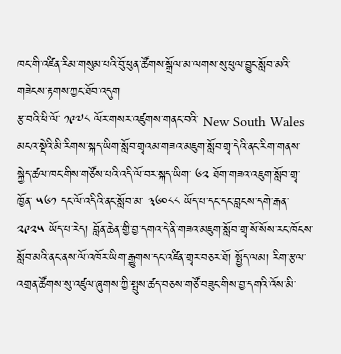ཁང་གི་འཛིན་རིམ་གསུམ་པའི་བོུ་ཕུན་ཚོགས་སྒྲོལ་མ་ལགས་སུ་ཕུལ་བྱུང་སློབ་མའི་གཟེངས་རྟགས་ཀྱང་ཐོབ་འདུག
རྩ་བའི་ཕི་ལོ་ ༡༩༧༨ ལོར་གསར་འཛུགས་གནང་བའི་ New South Wales མངའ་སྡེའི་མི་རིགས་སྐད་ཡིག་སློབ་གྲྭའམ་གཟའ་མཇུག་སློབ་གྲྭ་དེའི་ནང་རིག་གནས་སྐྱེད་ཚལ་ཁང་གིས་གཙོས་པའི་འདི་ལོ་བར་སྐད་ཡིག་ ༦༢ ཐོག་གཟའ་འཇུག་སློབ་གྲྭ་ཁྱོན་ ༥༦༡ དང་ལོ་འདིའི་ནང་སློབ་མ་ ༣༦༠༨༨ ཡོད་པ་དང་དང་བླངས་དགེ་རྒན་ ༢༩༢༥ ཡོད་པ་རེད། བློན་ཆེན་གྱི་བྱ་དགའ་དེ་ནི་གཟའ་མཇུག་སློབ་གྲྭ་སོ་སོས་རང་ཁོངས་སློབ་མའི་ནང་ནས་ལོ་འཁོར་ཡིག་རྒྱུགས་དང་འཛིན་གྲྭར་བཅར་ཐོ། སྤྱོད་ལམ། རིག་རྩལ་འགྲན་ཚོགས་སུ་འཛུལ་ཞུགས་ཀྱི་སྤུས་ཚད་བཅས་གཙོ་བཟུང་གིས་བྱ་དགའི་འོས་མི་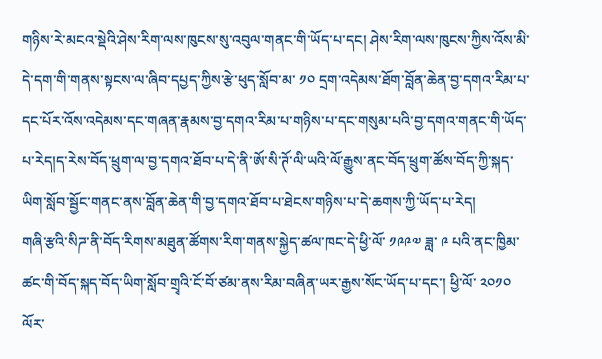གཉིས་རེ་མངའ་སྡེའི་ཤེས་རིག་ལས་ཁུངས་སུ་འབུལ་གནང་གི་ཡོད་པ་དང། ཤེས་རིག་ལས་ཁུངས་ཀྱིས་འོས་མི་དེ་དག་གི་གནས་སྟངས་ལ་ཞིབ་དཔྱད་ཀྱིས་རྩེ་ཕུད་སློབ་མ་ ༡༠ དྲག་འདེམས་ཐོག་བློན་ཆེན་བྱ་དགའ་རིམ་པ་དང་པོར་འོས་འདེམས་དང་གཞན་རྣམས་བྱ་དགའ་རིམ་པ་གཉིས་པ་དང་གསུམ་པའི་བྱ་དགའ་གནང་གི་ཡོད་པ་རེད།ད་རེས་བོད་ཕྲུག་ལ་བྱ་དགའ་ཐོབ་པ་དེ་ནི་ཨོ་སི་ཊོ་ལི་ཡའི་ལོ་རྒྱུས་ནང་བོད་ཕྲུག་ཚོས་བོད་ཀྱི་སྐད་ཡིག་སློབ་སྦྱོང་གནང་ནས་བློན་ཆེན་གི་བྱ་དགའ་ཐོབ་པ་ཐེངས་གཉིས་པ་དེ་ཆགས་ཀྱི་ཡོད་པ་རེད།
གཞི་རྩའི་སིཌ་ནི་བོད་རིགས་མཐུན་ཚོགས་རིག་གནས་སྐྱེད་ཚལ་ཁང་དེ་ཕྱི་ལོ་ ༡༩༩༧ ཟླ་ ༩ པའི་ནང་ཁྱིམ་ཚང་གི་བོད་སྐད་བོད་ཡིག་སློབ་གྲྭའི་ངོ་བོ་ཙམ་ནས་རིམ་བཞིན་ཡར་རྒྱས་སོང་ཡོད་པ་དང་། ཕྱི་ལོ་ ༢༠༡༠ ལོར་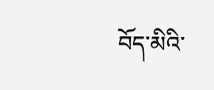བོད་མིའི་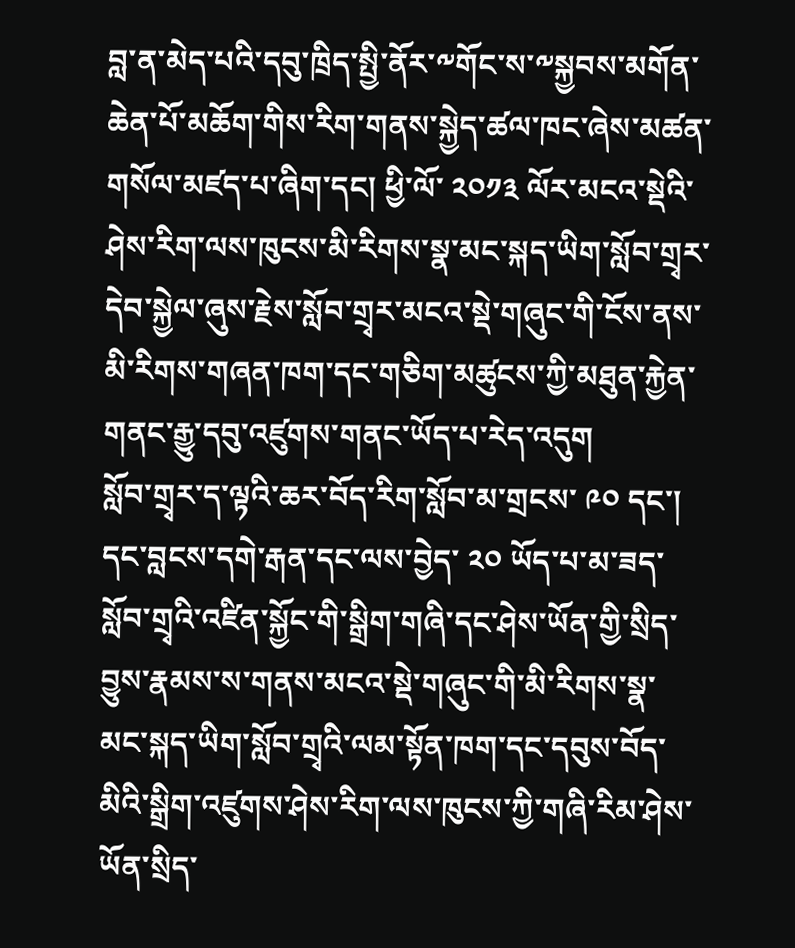བླ་ན་མེད་པའི་དབུ་ཁྲིད་སྤྱི་ནོར་༸གོང་ས་༸སྐྱབས་མགོན་ཆེན་པོ་མཆོག་གིས་རིག་གནས་སྐྱེད་ཚལ་ཁང་ཞེས་མཚན་གསོལ་མཛད་པ་ཞིག་དང། ཕྱི་ལོ་ ༢༠༡༣ ལོར་མངའ་སྡེའི་ཤེས་རིག་ལས་ཁུངས་མི་རིགས་སྣ་མང་སྐད་ཡིག་སློབ་གྲྭར་དེབ་སྐྱེལ་ཞུས་རྗེས་སློབ་གྲྭར་མངའ་སྡེ་གཞུང་གི་ངོས་ནས་མི་རིགས་གཞན་ཁག་དང་གཅིག་མཚུངས་ཀྱི་མཐུན་རྐྱེན་གནང་རྒྱུ་དབུ་འཛུགས་གནང་ཡོད་པ་རེད་འདུག
སློབ་གྲྭར་ད་ལྟའི་ཆར་བོད་རིག་སློབ་མ་གྲངས་ ༩༠ དང་། དང་བླངས་དགེ་རྒན་དང་ལས་བྱེད་ ༢༠ ཡོད་པ་མ་ཟད་སློབ་གྲྭའི་འཛིན་སྐྱོང་གི་སྒྲིག་གཞི་དང་ཤེས་ཡོན་གྱི་སྲིད་བྱུས་རྣམས་ས་གནས་མངའ་སྡེ་གཞུང་གི་མི་རིགས་སྣ་མང་སྐད་ཡིག་སློབ་གྲྭའི་ལམ་སྟོན་ཁག་དང་དབུས་བོད་མིའི་སྒྲིག་འཛུགས་ཤེས་རིག་ལས་ཁུངས་ཀྱི་གཞི་རིམ་ཤེས་ཡོན་སྲིད་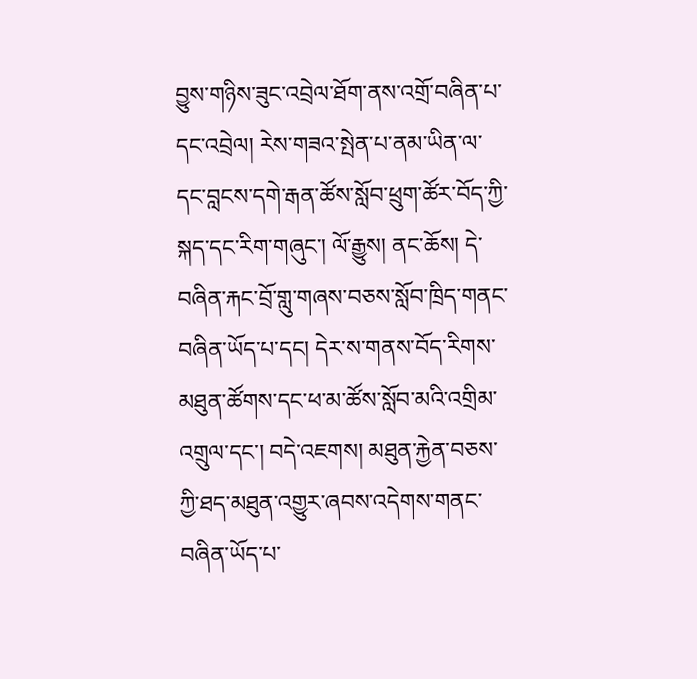བྱུས་གཉིས་ཟུང་འབྲེལ་ཐོག་ནས་འགྲོ་བཞིན་པ་དང་འབྲེལ། རེས་གཟའ་སྤེན་པ་ནམ་ཡིན་ལ་དང་བླངས་དགེ་རྒན་ཚོས་སློབ་ཕྲུག་ཚོར་བོད་ཀྱི་སྐད་དང་རིག་གཞུང་། ལོ་རྒྱུས། ནང་ཆོས། དེ་བཞིན་རྐང་བྲོ་གླུ་གཞས་བཅས་སློབ་ཁྲིད་གནང་བཞིན་ཡོད་པ་དང། དེར་ས་གནས་བོད་རིགས་མཐུན་ཚོགས་དང་ཕ་མ་ཚོས་སློབ་མའི་འགྲིམ་འགྲུལ་དང་། བདེ་འཇགས། མཐུན་རྐྱེན་བཅས་ཀྱི་ཐད་མཐུན་འགྱུར་ཞབས་འདེགས་གནང་བཞིན་ཡོད་པ་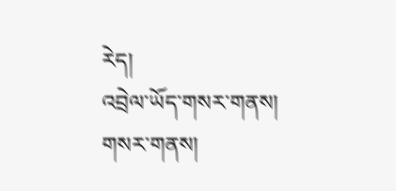རེད།
འབྲེལ་ཡོད་གསར་གནས།
གསར་གནས།